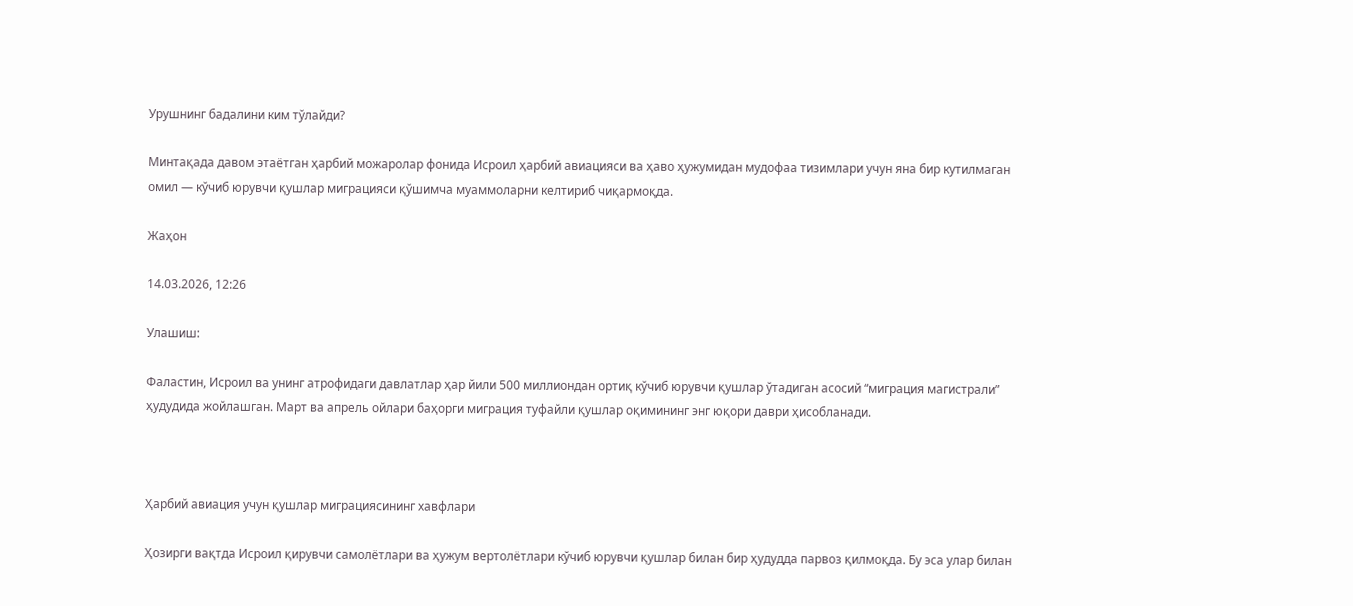Урушнинг бадалини ким тўлайди?

Минтақада давом этаётган ҳарбий можаролар фонида Исроил ҳарбий авиацияси ва ҳаво ҳужумидан мудофаа тизимлари учун яна бир кутилмаган омил — кўчиб юрувчи қушлар миграцияси қўшимча муаммоларни келтириб чиқармоқда.

Жаҳон

14.03.2026, 12:26

Улашиш:

Фаластин, Исроил ва унинг атрофидаги давлатлар ҳар йили 500 миллиондан ортиқ кўчиб юрувчи қушлар ўтадиган асосий “миграция магистрали” ҳудудида жойлашган. Март ва апрель ойлари баҳорги миграция туфайли қушлар оқимининг энг юқори даври ҳисобланади.



Ҳарбий авиация учун қушлар миграциясининг хавфлари

Ҳозирги вақтда Исроил қирувчи самолётлари ва ҳужум вертолётлари кўчиб юрувчи қушлар билан бир ҳудудда парвоз қилмоқда. Бу эса улар билан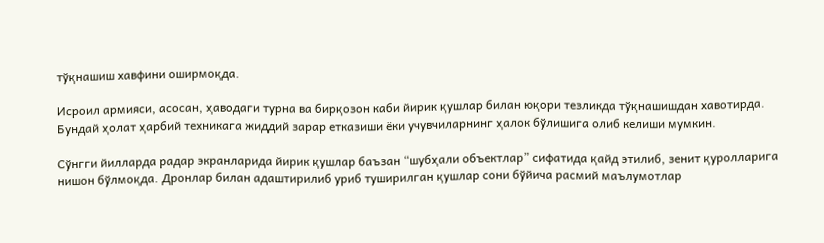тўқнашиш хавфини оширмоқда.

Исроил армияси, асосан, ҳаводаги турна ва бирқозон каби йирик қушлар билан юқори тезликда тўқнашишдан хавотирда. Бундай ҳолат ҳарбий техникага жиддий зарар етказиши ёки учувчиларнинг ҳалок бўлишига олиб келиши мумкин.

Сўнгги йилларда радар экранларида йирик қушлар баъзан “шубҳали объектлар” сифатида қайд этилиб, зенит қуролларига нишон бўлмоқда. Дронлар билан адаштирилиб уриб туширилган қушлар сони бўйича расмий маълумотлар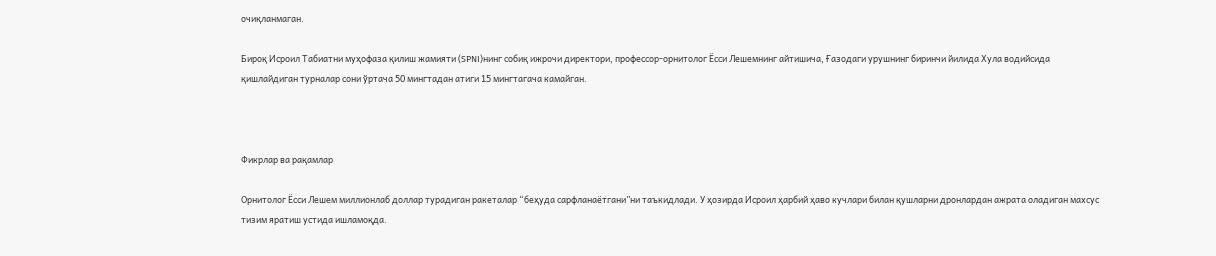очиқланмаган.

Бироқ Исроил Табиатни муҳофаза қилиш жамияти (SPNI)нинг собиқ ижрочи директори, профессор-орнитолог Ёсси Лешемнинг айтишича, Ғазодаги урушнинг биринчи йилида Хула водийсида қишлайдиган турналар сони ўртача 50 мингтадан атиги 15 мингтагача камайган.



Фикрлар ва рақамлар

Орнитолог Ёсси Лешем миллионлаб доллар турадиган ракеталар “беҳуда сарфланаётгани”ни таъкидлади. У ҳозирда Исроил ҳарбий ҳаво кучлари билан қушларни дронлардан ажрата оладиган махсус тизим яратиш устида ишламоқда.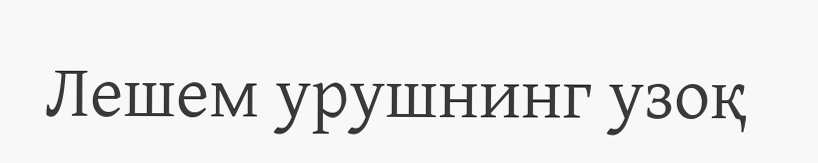Лешем урушнинг узоқ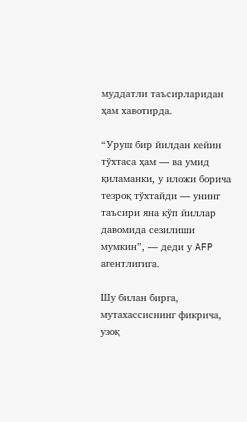муддатли таъсирларидан ҳам хавотирда.

“Уруш бир йилдан кейин тўхтаса ҳам — ва умид қиламанки, у иложи борича тезроқ тўхтайди — унинг таъсири яна кўп йиллар давомида сезилиши мумкин”, — деди у AFP агентлигига.

Шу билан бирга, мутахассиснинг фикрича, узоқ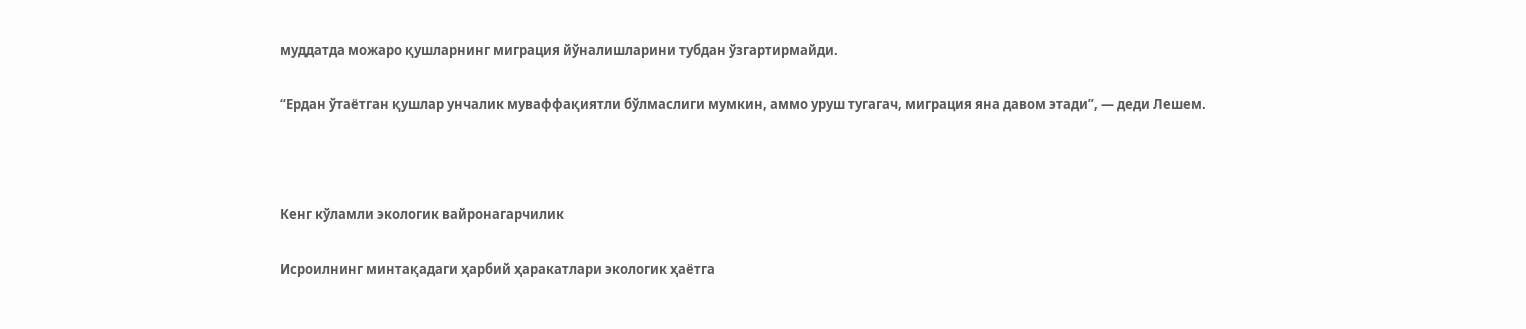муддатда можаро қушларнинг миграция йўналишларини тубдан ўзгартирмайди.

“Ердан ўтаётган қушлар унчалик муваффақиятли бўлмаслиги мумкин, аммо уруш тугагач, миграция яна давом этади”, — деди Лешем.



Кенг кўламли экологик вайронагарчилик

Исроилнинг минтақадаги ҳарбий ҳаракатлари экологик ҳаётга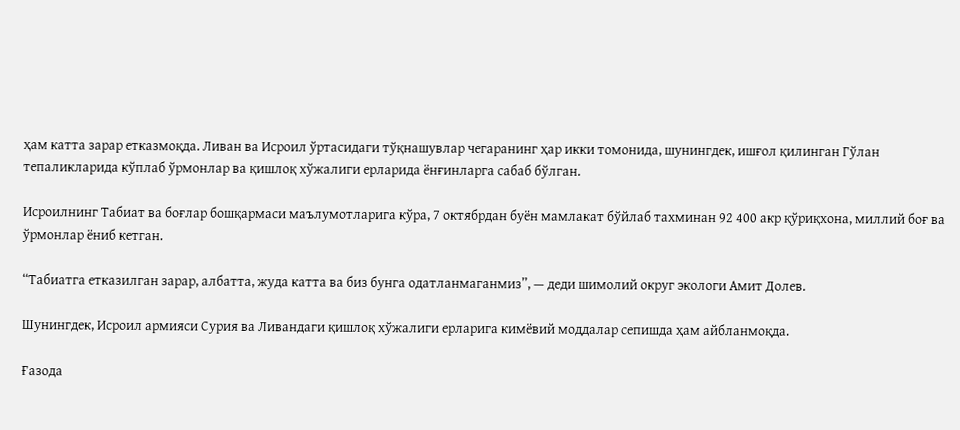ҳам катта зарар етказмоқда. Ливан ва Исроил ўртасидаги тўқнашувлар чегаранинг ҳар икки томонида, шунингдек, ишғол қилинган Гўлан тепаликларида кўплаб ўрмонлар ва қишлоқ хўжалиги ерларида ёнғинларга сабаб бўлган.

Исроилнинг Табиат ва боғлар бошқармаси маълумотларига кўра, 7 октябрдан буён мамлакат бўйлаб тахминан 92 400 акр қўриқхона, миллий боғ ва ўрмонлар ёниб кетган.

“Табиатга етказилган зарар, албатта, жуда катта ва биз бунга одатланмаганмиз”, — деди шимолий округ экологи Амит Долев.

Шунингдек, Исроил армияси Сурия ва Ливандаги қишлоқ хўжалиги ерларига кимёвий моддалар сепишда ҳам айбланмоқда.

Ғазода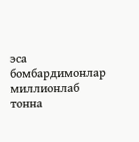эса бомбардимонлар миллионлаб тонна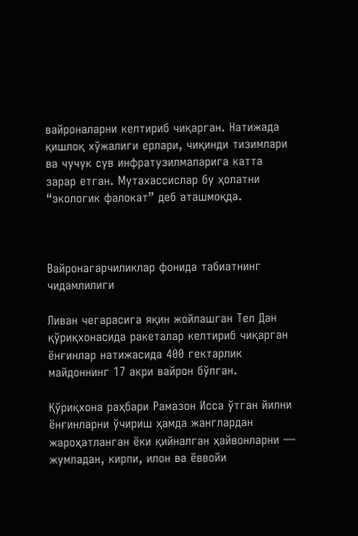вайроналарни келтириб чиқарган. Натижада қишлоқ хўжалиги ерлари, чиқинди тизимлари ва чучук сув инфратузилмаларига катта зарар етган. Мутахассислар бу ҳолатни “экологик фалокат” деб аташмоқда.



Вайронагарчиликлар фонида табиатнинг чидамлилиги

Ливан чегарасига яқин жойлашган Тел Дан қўриқхонасида ракеталар келтириб чиқарган ёнғинлар натижасида 400 гектарлик майдоннинг 17 акри вайрон бўлган.

Қўриқхона раҳбари Рамазон Исса ўтган йилни ёнғинларни ўчириш ҳамда жанглардан жароҳатланган ёки қийналган ҳайвонларни — жумладан, кирпи, илон ва ёввойи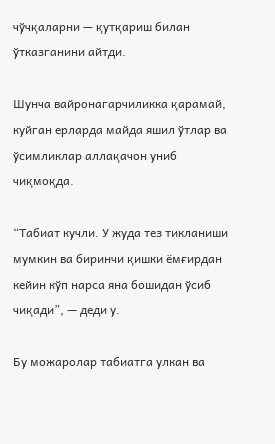чўчқаларни — қутқариш билан ўтказганини айтди.

Шунча вайронагарчиликка қарамай, куйган ерларда майда яшил ўтлар ва ўсимликлар аллақачон униб чиқмоқда.

“Табиат кучли. У жуда тез тикланиши мумкин ва биринчи қишки ёмғирдан кейин кўп нарса яна бошидан ўсиб чиқади”, — деди у.

Бу можаролар табиатга улкан ва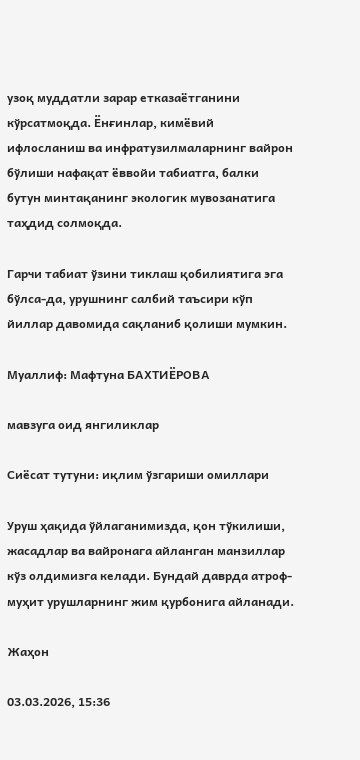узоқ муддатли зарар етказаётганини кўрсатмоқда. Ёнғинлар, кимёвий ифлосланиш ва инфратузилмаларнинг вайрон бўлиши нафақат ёввойи табиатга, балки бутун минтақанинг экологик мувозанатига таҳдид солмоқда.

Гарчи табиат ўзини тиклаш қобилиятига эга бўлса-да, урушнинг салбий таъсири кўп йиллар давомида сақланиб қолиши мумкин.

Муаллиф: Мафтуна БАХТИËРОВА

мавзуга оид янгиликлар

Сиёсат тутуни: иқлим ўзгариши омиллари

Уруш ҳақида ўйлаганимизда, қон тўкилиши, жасадлар ва вайронага айланган манзиллар кўз олдимизга келади. Бундай даврда атроф-муҳит урушларнинг жим қурбонига айланади.

Жаҳон

03.03.2026, 15:36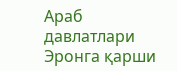Араб давлатлари Эронга қарши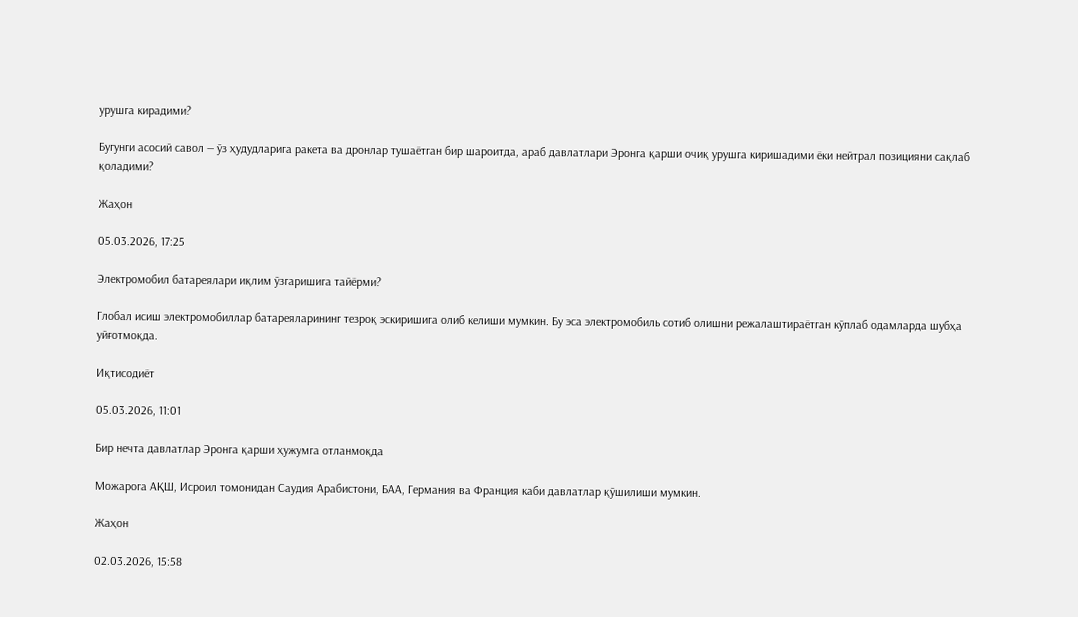урушга кирадими?

Бугунги асосий савол — ўз ҳудудларига ракета ва дронлар тушаётган бир шароитда, араб давлатлари Эронга қарши очиқ урушга киришадими ёки нейтрал позицияни сақлаб қоладими?

Жаҳон

05.03.2026, 17:25

Электромобил батареялари иқлим ўзгаришига тайёрми?

Глобал исиш электромобиллар батареяларининг тезроқ эскиришига олиб келиши мумкин. Бу эса электромобиль сотиб олишни режалаштираётган кўплаб одамларда шубҳа уйғотмоқда.

Иқтисодиёт

05.03.2026, 11:01

Бир нечта давлатлар Эронга қарши ҳужумга отланмоқда

Можарога АҚШ, Исроил томонидан Саудия Арабистони, БАА, Германия ва Франция каби давлатлар қўшилиши мумкин.

Жаҳон

02.03.2026, 15:58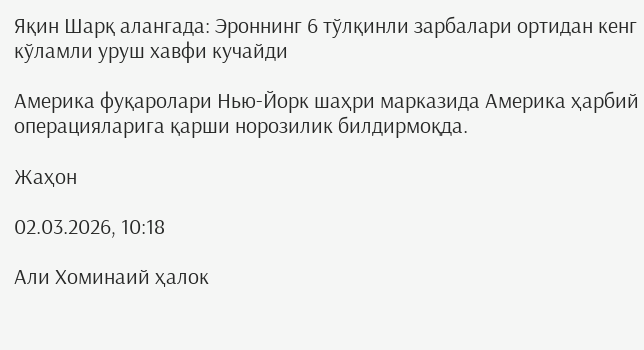Яқин Шарқ алангада: Эроннинг 6 тўлқинли зарбалари ортидан кенг кўламли уруш хавфи кучайди

Америка фуқаролари Нью-Йорк шаҳри марказида Америка ҳарбий операцияларига қарши норозилик билдирмоқда.

Жаҳон

02.03.2026, 10:18

Али Хоминаий ҳалок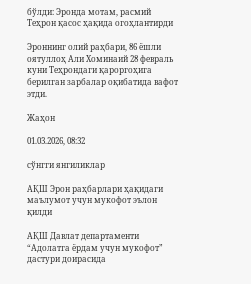бўлди: Эронда мотам, расмий Теҳрон қасос ҳақида огоҳлантирди

Эроннинг олий раҳбари, 86 ёшли оятуллоҳ Али Хоминаий 28 февраль куни Теҳрондаги қароргоҳига берилган зарбалар оқибатида вафот этди.

Жаҳон

01.03.2026, 08:32

сўнгги янгиликлар

АҚШ Эрон раҳбарлари ҳақидаги маълумот учун мукофот эълон қилди

АҚШ Давлат департаменти “Адолатга ёрдам учун мукофот” дастури доирасида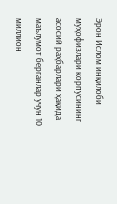Эрон Ислом инқилоби муҳофизлари корпусининг асосий раҳбарлари ҳақида маълумот берганлар учун 10 миллион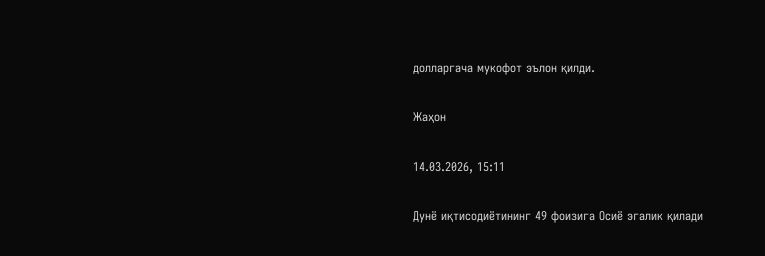долларгача мукофот эълон қилди.

Жаҳон

14.03.2026, 15:11

Дунё иқтисодиётининг 49 фоизига Осиё эгалик қилади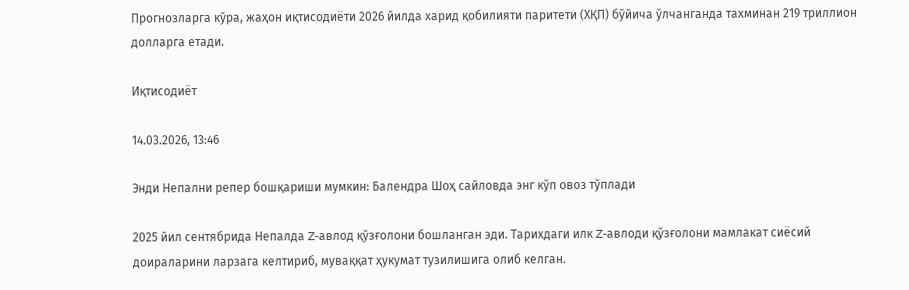Прогнозларга кўра, жаҳон иқтисодиёти 2026 йилда харид қобилияти паритети (ХҚП) бўйича ўлчанганда тахминан 219 триллион долларга етади.

Иқтисодиёт

14.03.2026, 13:46

Энди Непални репер бошқариши мумкин: Балендра Шоҳ сайловда энг кўп овоз тўплади

2025 йил сентябрида Непалда Z-авлод қўзғолони бошланган эди. Тарихдаги илк Z-авлоди қўзғолони мамлакат сиёсий доираларини ларзага келтириб, муваққат ҳукумат тузилишига олиб келган.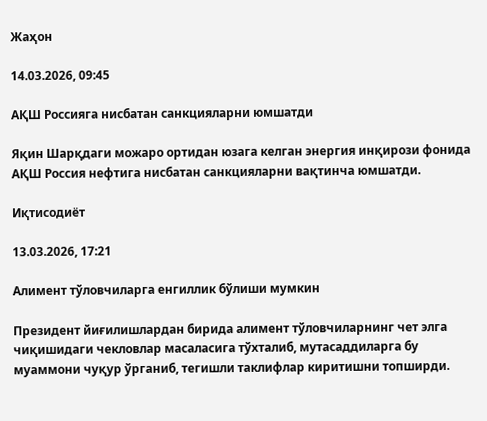Жаҳон

14.03.2026, 09:45

АҚШ Россияга нисбатан санкцияларни юмшатди

Яқин Шарқдаги можаро ортидан юзага келган энергия инқирози фонида АҚШ Россия нефтига нисбатан санкцияларни вақтинча юмшатди.

Иқтисодиёт

13.03.2026, 17:21

Алимент тўловчиларга енгиллик бўлиши мумкин

Президент йиғилишлардан бирида алимент тўловчиларнинг чет элга чиқишидаги чекловлар масаласига тўхталиб, мутасаддиларга бу муаммони чуқур ўрганиб, тегишли таклифлар киритишни топширди.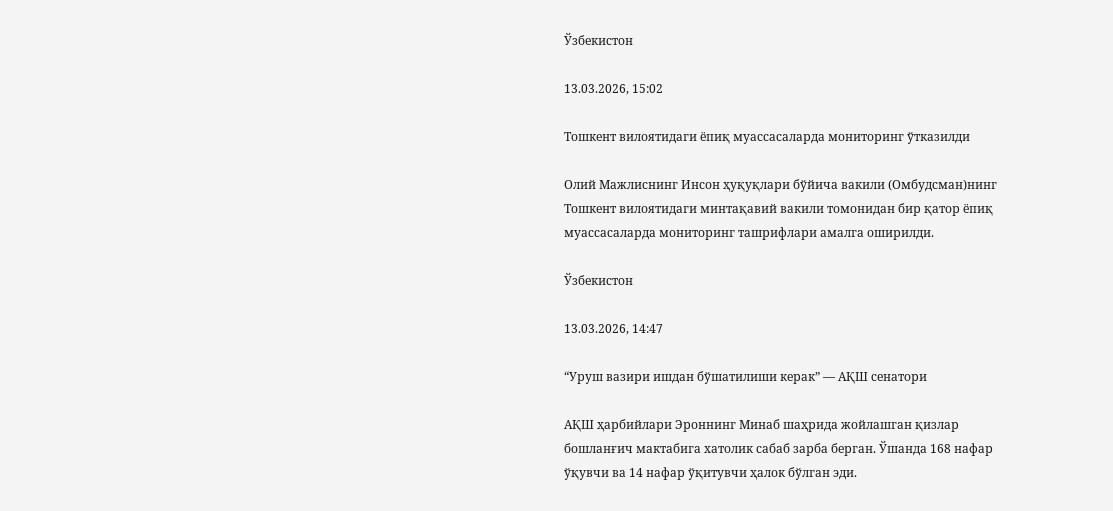Ўзбекистон

13.03.2026, 15:02

Тошкент вилоятидаги ёпиқ муассасаларда мониторинг ўтказилди

Олий Мажлиснинг Инсон ҳуқуқлари бўйича вакили (Омбудсман)нинг Тошкент вилоятидаги минтақавий вакили томонидан бир қатор ёпиқ муассасаларда мониторинг ташрифлари амалга оширилди.

Ўзбекистон

13.03.2026, 14:47

“Уруш вазири ишдан бўшатилиши керак” — АҚШ сенатори

АҚШ ҳарбийлари Эроннинг Минаб шаҳрида жойлашган қизлар бошланғич мактабига хатолик сабаб зарба берган. Ўшанда 168 нафар ўқувчи ва 14 нафар ўқитувчи ҳалок бўлган эди.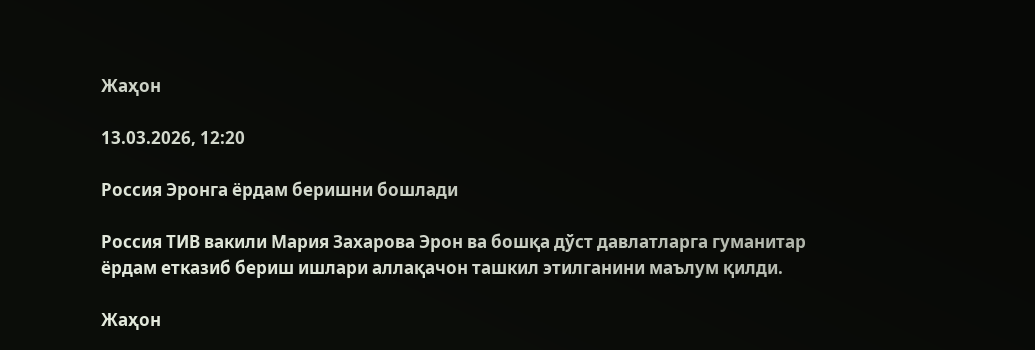Жаҳон

13.03.2026, 12:20

Россия Эронга ёрдам беришни бошлади

Россия ТИВ вакили Мария Захарова Эрон ва бошқа дўст давлатларга гуманитар ёрдам етказиб бериш ишлари аллақачон ташкил этилганини маълум қилди.

Жаҳон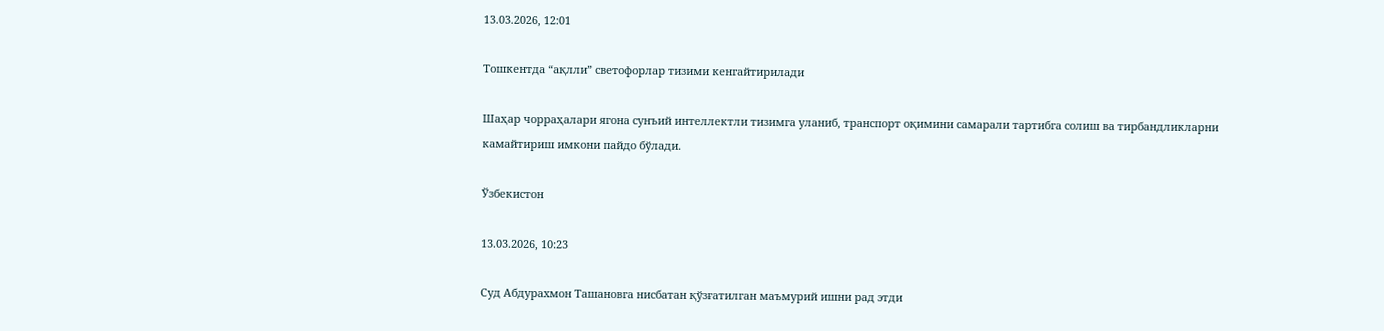13.03.2026, 12:01

Тошкентда “ақлли” светофорлар тизими кенгайтирилади

Шаҳар чорраҳалари ягона сунъий интеллектли тизимга уланиб, транспорт оқимини самарали тартибга солиш ва тирбандликларни камайтириш имкони пайдо бўлади.

Ўзбекистон

13.03.2026, 10:23

Суд Абдурахмон Ташановга нисбатан қўзғатилган маъмурий ишни рад этди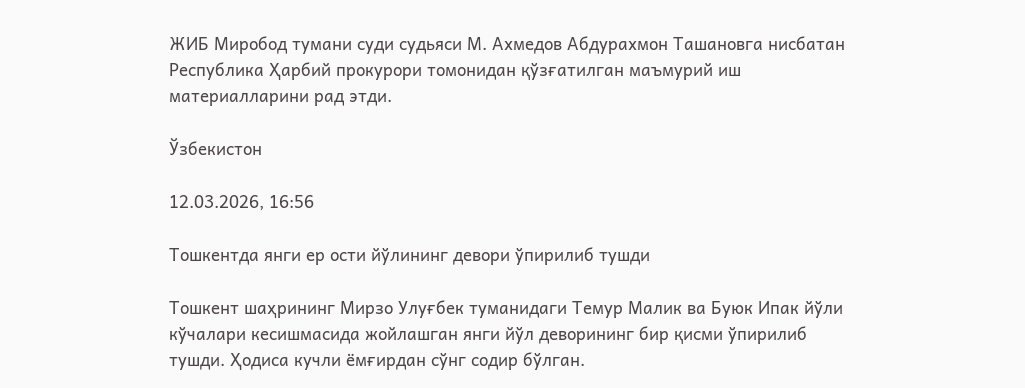ЖИБ Миробод тумани суди судьяси М. Ахмедов Абдурахмон Ташановга нисбатан Республика Ҳарбий прокурори томонидан қўзғатилган маъмурий иш материалларини рад этди.

Ўзбекистон

12.03.2026, 16:56

Тошкентда янги ер ости йўлининг девори ўпирилиб тушди

Тошкент шаҳрининг Мирзо Улуғбек туманидаги Темур Малик ва Буюк Ипак йўли кўчалари кесишмасида жойлашган янги йўл деворининг бир қисми ўпирилиб тушди. Ҳодиса кучли ёмғирдан сўнг содир бўлган.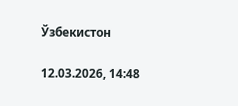Ўзбекистон

12.03.2026, 14:48